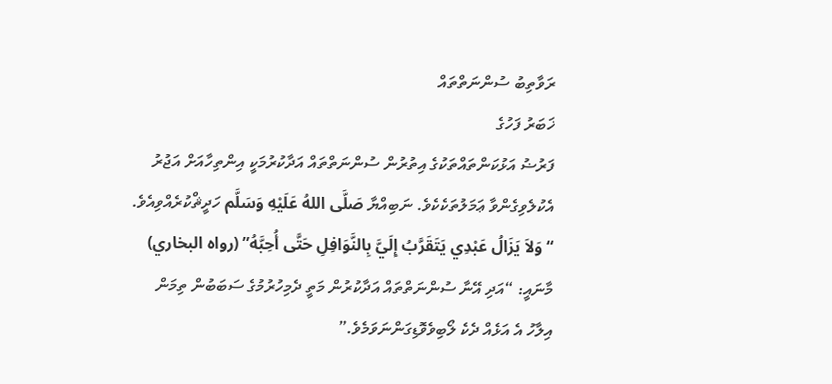ރަވާތިބު ސުންނަތްތައް
ޚަބަރު ފަހުގެ
ފަރުޟު އަޅުކަންތައްތަކުގެ އިތުރުން ސުންނަތްތައް އަދާކުރުމަކީ އިންތިހާއަށް އަޖުރު އެކުލެވިގެންވާ ޢަމަލުތަކެކެވެ. ނަބިއްޔާ صَلَّى اللهُ عَلَيْهِ وَسَلَّم ހަދީޘްކުރެއްވިއެވެ. “وَلاَ يَزَالُ عَبْدِي يَتَقَرَّبُ إِلَيَّ بِالنَّوَافِلِ حَتَّى أُحِبَّهُ” (رواه البخاري) މާނައީ: “އަދި އޭނާ ސުންނަތްތައް އަދާކުރުން މަތީ ދެމިހުރުމުގެ ސަބަބުން ތިމަން އިލާހު އެ އަޅެއް ދެކެ ލޯބިވެވޮޑިގަންނަވަމެވެ.”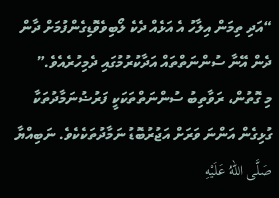“އަދި ތިމަން އިލާހު އެ އަޅެއް ދެކެ ލޯބިވެވޮޑިގެންފުމަށް ދާން ދެން އޭނާ ސުންނަތްތައް އަދާކުރުމުގައި ދެމިހުރެއެވެ.”
މި ގޮތުން، ރަވާތިބު ސުންނަތްތަކަކީ ފަރުޟުނަމާދުތަކާ ގުޅިގެން އަންނަ ވަރަށް އަޖުރުބޮޑު ނަމާދުތަކެކެވެ. ނަބިއްޔާ صَلَّى اللهُ عَلَيْهِ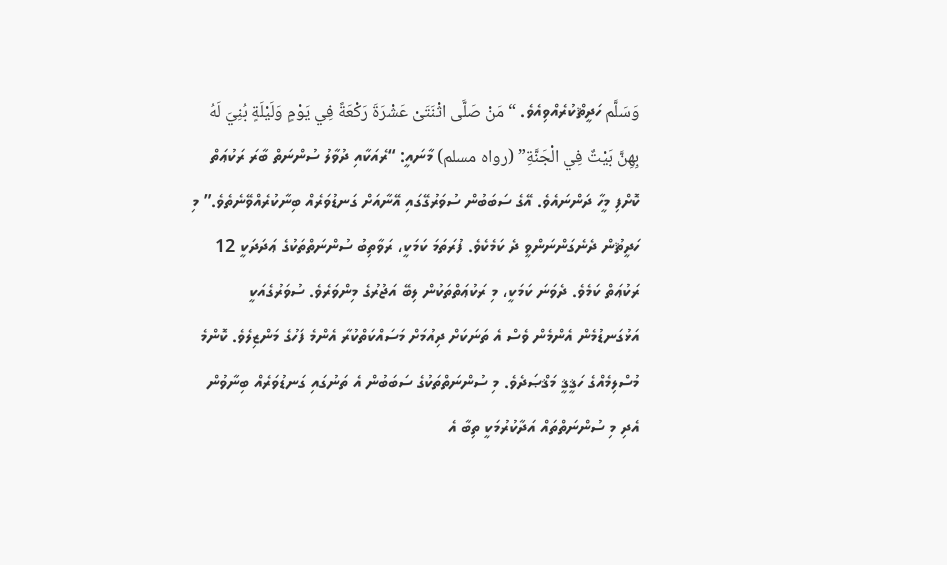وَسَلَّم ހަދީޘްކުރެއްވިއެވެ. “مَنْ صَلَّى اثْنَتَىْ عَشْرَةَ رَكْعَةً فِي يَوْمٍ وَلَيْلَةٍ بُنِيَ لَهُ بِهِنَّ بَيْتٌ فِي الْجَنَّةِ” (رواه مسلم) މާނައީ: “ރެއަކާއި ދުވާލު ސުންނަތް ބާރަ ރަކުޢަތް ކޮށްފި މީހާ ދަންނައެވެ. އޭގެ ސަބަބުން ސުވަރުގޭގައި އޭނާއަށް ގަނޑުވަރެއް ބިނާކުރެއްވޭނެތެވެ.” މި ހަދީޘުން ދެނެގަންނަންވީ ދެ ކަމެކެވެ. ފުރަތަމަ ކަމަކީ، ރަވާތިބު ސުންނަތްތަކުގެ ޢަދަދަކީ 12 ރަކުޢަތް ކަމެވެ. ދެވަނަ ކަމަކީ، މި ރަކުޢަތްތަކުން ލިބޭ އަޖުރުގެ މިންވަރެވެ. ސުވަރުގެއަކީ އަޅުގަނޑުމެން އެންމެން ވެސް އެ ތަނަކަށް ދިއުމަށް މަސައްކަތްކުރާ އެންމެ ފަހުގެ މަންޒިލެވެ. ކޮންމެ މުސްލިމެއްގެ ހަޤީޤީ މަޤްޞަދެވެ. މި ސުންނަތްތަކުގެ ސަބަބުން އެ ތަނުގައި ގަނޑުވަރެއް ބިނާވުން އެދި މި ސުންނަތްތައް އަދާކުރުމަކީ ތިބާ އެ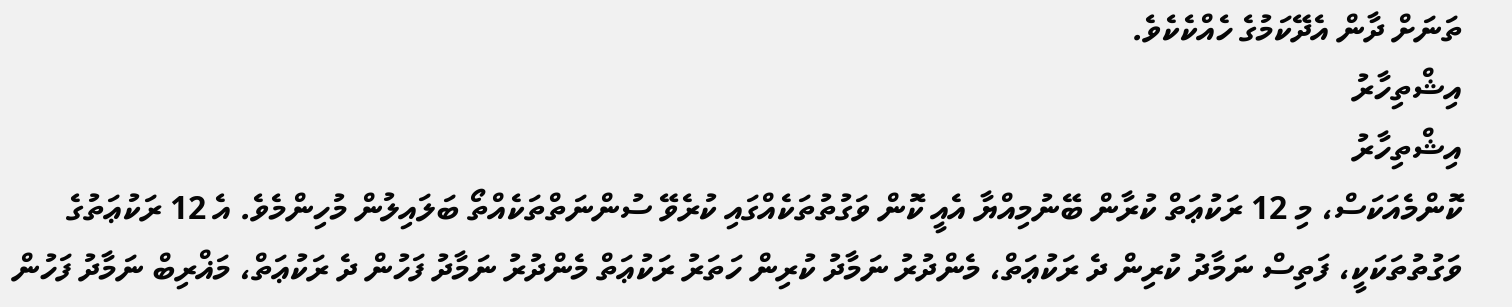ތަނަށް ދާން އެދޭކަމުގެ ހެއްކެކެވެ.
އިޝްތިހާރު
އިޝްތިހާރު
ކޮންމެއަކަސް، މި 12 ރަކުޢަތް ކުރާން ބޭނުމިއްޔާ އެއީ ކޮން ވަގުތުތަކެއްގައި ކުރެވޭ ސުންނަތްތަކެއްތޯ ބަލައިލުން މުހިންމެވެ. އެ 12 ރަކުޢަތުގެ ވަގުތުތަކަކީ، ފަތިސް ނަމާދު ކުރިން ދެ ރަކުޢަތް، މެންދުރު ނަމާދު ކުރިން ހަތަރު ރަކުޢަތް މެންދުރު ނަމާދު ފަހުން ދެ ރަކުޢަތް، މަޣްރިބް ނަމާދު ފަހުން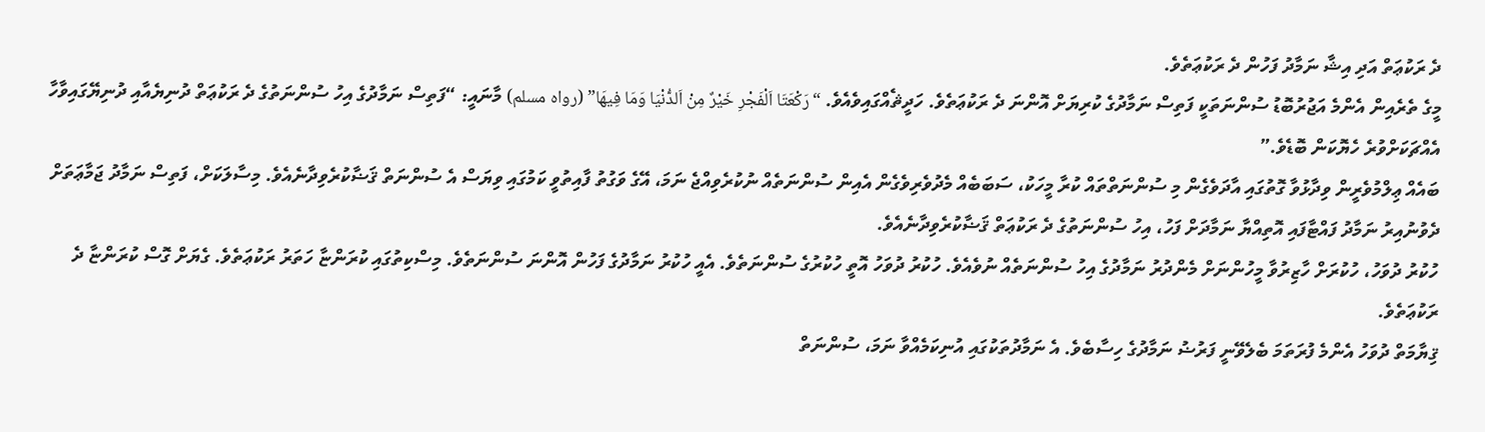ދެ ރަކުޢަތް އަދި އިޝާ ނަމާދު ފަހުން ދެ ރަކުޢަތެވެ.
މީގެ ތެރެއިން އެންމެ އަޖުރުބޮޑު ސުންނަތަކީ ފަތިސް ނަމާދުގެ ކުރިޔަށް އޮންނަ ދެ ރަކުޢަތެވެ. ހަދީޘެއްގައިވެއެވެ. “رَكْعَتَا اَلْفَجْرِ خَيْرٌ مِنْ اَلدُّنْيَا وَمَا فِيهَا” (رواه مسلم) މާނައީ: “ފަތިސް ނަމާދުގެ އިހު ސުންނަތުގެ ދެ ރަކުޢަތް ދުނިޔެއާއި ދުނިޔޭގައިވާހާ އެއްޗަކަށްވުރެ ހެޔޮކަން ބޮޑެވެ.”
ބައެއް ޢިލްމުވެރީން ވިދާޅުވާ ގޮތުގައި އާދަވެގެން މި ސުންނަތްތައް ކުރާ މީހަކު، ސަބަބެއް މެދުވެރިވެގެން އެއިން ސުންނަތެއް ނުކުރެވިއްޖެ ނަމަ، އޭގެ ވަގުތު ފާއިތުވީ ކަމުގައި ވިޔަސް އެ ސުންނަތް ޤަޟާކުރެވިދާނެއެވެ. މިސާލަކަށް، ފަތިސް ނަމާދު ޖަމާޢަތަށް ދެވުނުއިރު ނަމާދު ފައްޓާފައި އޮތިއްޔާ ނަމާދަށް ފަހު، އިހު ސުންނަތުގެ ދެ ރަކުޢަތް ޤަޟާކުރެވިދާނެއެވެ.
ހުކުރު ދުވަހު، ހުކުރަށް ހާޒިރުވާ މީހުންނަށް މެންދުރު ނަމާދުގެ އިހު ސުންނަތެއް ނުވެއެވެ. ހުކުރު ދުވަހު އޮތީ ހުކުރުގެ ސުންނަތެވެ. އެއީ ހުކުރު ނަމާދުގެ ފަހުން އޮންނަ ސުންނަތެވެ. މިސްކިތުގައި ކުރަންޏާ ހަތަރު ރަކުޢަތެވެ. ގެޔަށް ގޮސް ކުރަންޏާ ދެ ރަކުޢަތެވެ.
ޤިޔާމަތް ދުވަހު އެންމެ ފުރަތަމަ ބެލެވޭނީ ފަރުޟު ނަމާދުގެ ހިސާބެވެ. އެ ނަމާދުތަކުގައި އުނިކަމެއްވާ ނަމަ، ސުންނަތް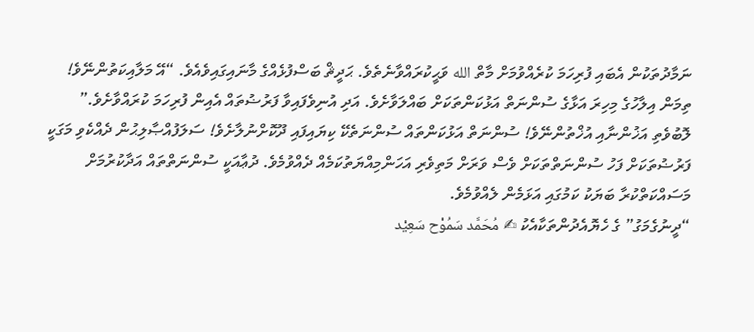ނަމާދުތަކުން އެބައި ފުރިހަމަ ކުރެއްވުމަށް މާތް الله ވަޙީކުރައްވާނެތެވެ. ޙަދީޘް ބަސްފުޅެއްގެ މާނައިގައިވެއެވެ. “އޭ މަލާއިކަތުންނޭވެ! ތިމަން އިލާހުގެ މިހިރަ އަޅާގެ ސުންނަތް އަޅުކަންތަކަށް ބައްލަވާށެވެ. އަދި އުނިވެފައިވާ ފަރުޟުތައް އެއިން ފުރިހަމަ ކުރައްވާށެވެ.”
ލޮބުވެތި އަޚުންނާއި އުޚްތުންނޭވެ! ސުންނަތް އަޅުކަންތައް ސުންނަތެކޭ ކިޔައިފައި ދޫކޮށްނުލާށެވެ! ސަލަފުއްޞާލިޙުން ދެއްކެވި މަގަކީ ފަރުޟުތަކަށް ފަހު ސުންނަތްތަކަށް ވެސް ވަރަށް މަތިވެރި އަހަންމިއްޔަތުކަމެއް ދެއްވުމެވެ. ދުޢާއަކީ ސުންނަތްތައް އަދާކުރުމަށް މަސައްކަތްކުރާ ބަޔަކު ކަމުގައި އަޅަމެން ލެއްވުމެވެ.
“ދީނުގެމަގު” ގެ ހެޔޮއެދުންތަކާއެކު ✍ مُحَمَّد سَمُوْح سَعِيْد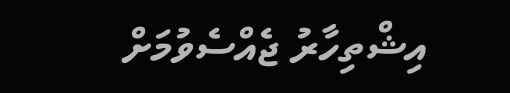އިޝްތިހާރު ޖެއްސެވުމަށް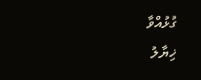ގުޅުއްވާ
ޚިޔާލު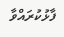ފާޅުކުރައްވާ